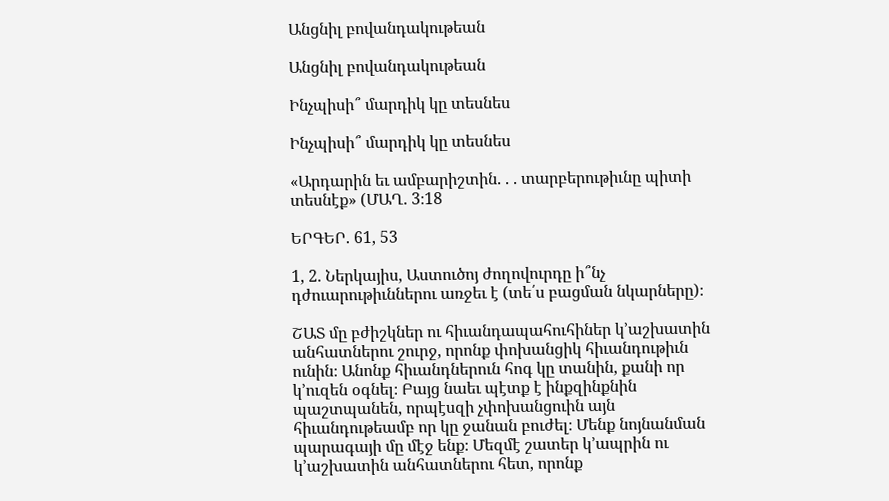Անցնիլ բովանդակութեան

Անցնիլ բովանդակութեան

Ինչպիսի՞ մարդիկ կը տեսնես

Ինչպիսի՞ մարդիկ կը տեսնես

«Արդարին եւ ամբարիշտին. . . տարբերութիւնը պիտի տեսնէք» (ՄԱՂ. 3։18

ԵՐԳԵՐ. 61, 53

1, 2. Ներկայիս, Աստուծոյ ժողովուրդը ի՞նչ դժուարութիւններու առջեւ է (տե՛ս բացման նկարները)։

ՇԱՏ մը բժիշկներ ու հիւանդապահուհիներ կ’աշխատին անհատներու շուրջ, որոնք փոխանցիկ հիւանդութիւն ունին։ Անոնք հիւանդներուն հոգ կը տանին, քանի որ կ’ուզեն օգնել։ Բայց նաեւ պէտք է ինքզինքնին պաշտպանեն, որպէսզի չփոխանցուին այն հիւանդութեամբ որ կը ջանան բուժել։ Մենք նոյնանման պարագայի մը մէջ ենք։ Մեզմէ շատեր կ’ապրին ու կ’աշխատին անհատներու հետ, որոնք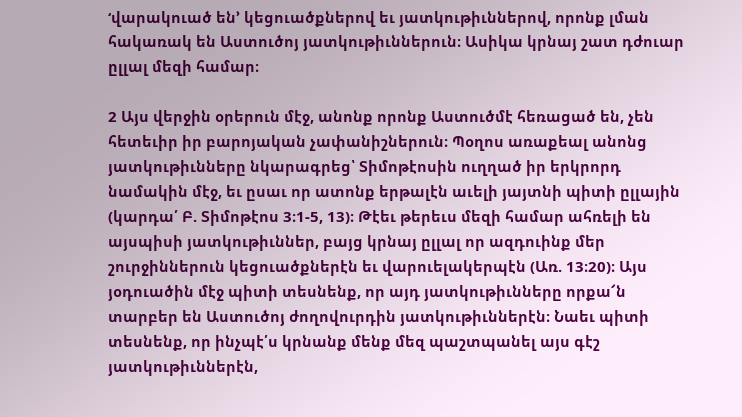‘վարակուած են’ կեցուածքներով եւ յատկութիւններով, որոնք լման հակառակ են Աստուծոյ յատկութիւններուն։ Ասիկա կրնայ շատ դժուար ըլլալ մեզի համար։

2 Այս վերջին օրերուն մէջ, անոնք որոնք Աստուծմէ հեռացած են, չեն հետեւիր իր բարոյական չափանիշներուն։ Պօղոս առաքեալ անոնց յատկութիւնները նկարագրեց՝ Տիմոթէոսին ուղղած իր երկրորդ նամակին մէջ, եւ ըսաւ որ ատոնք երթալէն աւելի յայտնի պիտի ըլլային (կարդա՛ Բ. Տիմոթէոս 3։1-5, 13)։ Թէեւ թերեւս մեզի համար ահռելի են այսպիսի յատկութիւններ, բայց կրնայ ըլլալ որ ազդուինք մեր շուրջիններուն կեցուածքներէն եւ վարուելակերպէն (Առ. 13։20)։ Այս յօդուածին մէջ պիտի տեսնենք, որ այդ յատկութիւնները որքա՜ն տարբեր են Աստուծոյ ժողովուրդին յատկութիւններէն։ Նաեւ պիտի տեսնենք, որ ինչպէ՛ս կրնանք մենք մեզ պաշտպանել այս գէշ յատկութիւններէն,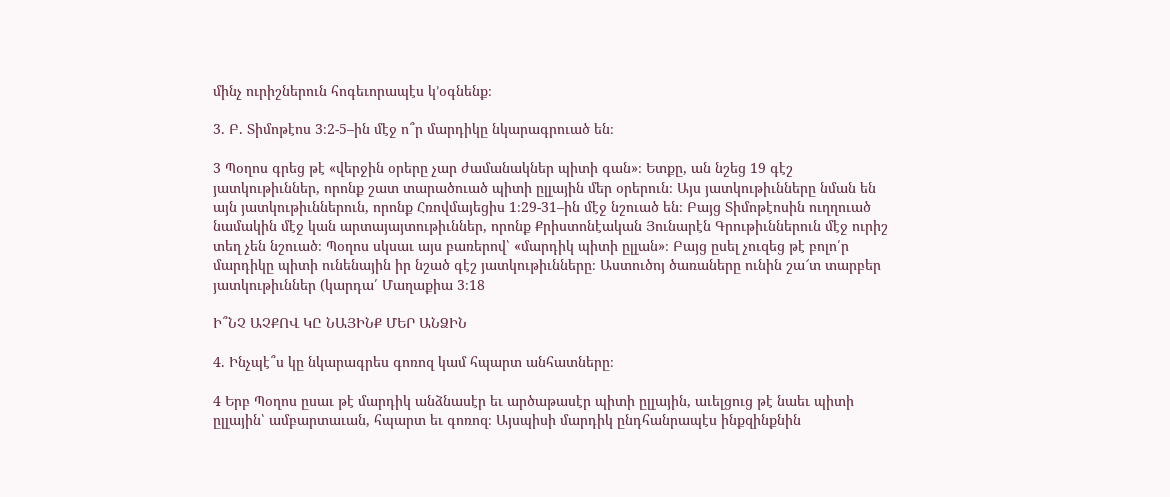մինչ ուրիշներուն հոգեւորապէս կ’օգնենք։

3. Բ. Տիմոթէոս 3։2-5–ին մէջ ո՞ր մարդիկը նկարագրուած են։

3 Պօղոս գրեց թէ «վերջին օրերը չար ժամանակներ պիտի գան»։ Ետքը, ան նշեց 19 գէշ յատկութիւններ, որոնք շատ տարածուած պիտի ըլլային մեր օրերուն։ Այս յատկութիւնները նման են այն յատկութիւններուն, որոնք Հռովմայեցիս 1։29-31–ին մէջ նշուած են։ Բայց Տիմոթէոսին ուղղուած նամակին մէջ կան արտայայտութիւններ, որոնք Քրիստոնէական Յունարէն Գրութիւններուն մէջ ուրիշ տեղ չեն նշուած։ Պօղոս սկսաւ այս բառերով՝ «մարդիկ պիտի ըլլան»։ Բայց ըսել չուզեց թէ բոլո՛ր մարդիկը պիտի ունենային իր նշած գէշ յատկութիւնները։ Աստուծոյ ծառաները ունին շա՜տ տարբեր յատկութիւններ (կարդա՛ Մաղաքիա 3։18

Ի՞ՆՉ ԱՉՔՈՎ ԿԸ ՆԱՅԻՆՔ ՄԵՐ ԱՆՁԻՆ

4. Ինչպէ՞ս կը նկարագրես գոռոզ կամ հպարտ անհատները։

4 Երբ Պօղոս ըսաւ թէ մարդիկ անձնասէր եւ արծաթասէր պիտի ըլլային, աւելցուց թէ նաեւ պիտի ըլլային՝ ամբարտաւան, հպարտ եւ գոռոզ։ Այսպիսի մարդիկ ընդհանրապէս ինքզինքնին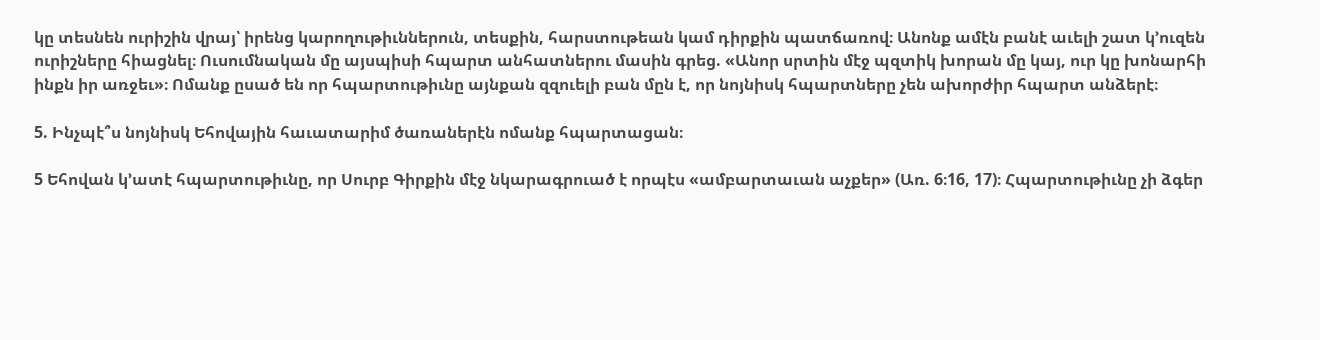կը տեսնեն ուրիշին վրայ՝ իրենց կարողութիւններուն, տեսքին, հարստութեան կամ դիրքին պատճառով։ Անոնք ամէն բանէ աւելի շատ կ’ուզեն ուրիշները հիացնել։ Ուսումնական մը այսպիսի հպարտ անհատներու մասին գրեց. «Անոր սրտին մէջ պզտիկ խորան մը կայ, ուր կը խոնարհի ինքն իր առջեւ»։ Ոմանք ըսած են որ հպարտութիւնը այնքան զզուելի բան մըն է, որ նոյնիսկ հպարտները չեն ախորժիր հպարտ անձերէ։

5. Ինչպէ՞ս նոյնիսկ Եհովային հաւատարիմ ծառաներէն ոմանք հպարտացան։

5 Եհովան կ’ատէ հպարտութիւնը, որ Սուրբ Գիրքին մէջ նկարագրուած է որպէս «ամբարտաւան աչքեր» (Առ. 6։16, 17)։ Հպարտութիւնը չի ձգեր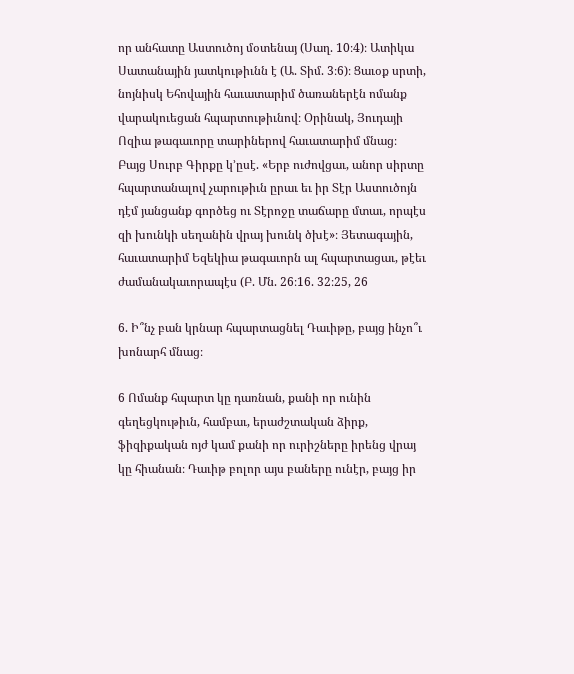որ անհատը Աստուծոյ մօտենայ (Սաղ. 10։4)։ Ատիկա Սատանային յատկութիւնն է (Ա. Տիմ. 3։6)։ Ցաւօք սրտի, նոյնիսկ Եհովային հաւատարիմ ծառաներէն ոմանք վարակուեցան հպարտութիւնով։ Օրինակ, Յուդայի Ոզիա թագաւորը տարիներով հաւատարիմ մնաց։ Բայց Սուրբ Գիրքը կ’ըսէ. «Երբ ուժովցաւ, անոր սիրտը հպարտանալով չարութիւն ըրաւ եւ իր Տէր Աստուծոյն դէմ յանցանք գործեց ու Տէրոջը տաճարը մտաւ, որպէս զի խունկի սեղանին վրայ խունկ ծխէ»։ Յետագային, հաւատարիմ Եզեկիա թագաւորն ալ հպարտացաւ, թէեւ ժամանակաւորապէս (Բ. Մն. 26։16. 32։25, 26

6. Ի՞նչ բան կրնար հպարտացնել Դաւիթը, բայց ինչո՞ւ խոնարհ մնաց։

6 Ոմանք հպարտ կը դառնան, քանի որ ունին գեղեցկութիւն, համբաւ, երաժշտական ձիրք, ֆիզիքական ոյժ կամ քանի որ ուրիշները իրենց վրայ կը հիանան։ Դաւիթ բոլոր այս բաները ունէր, բայց իր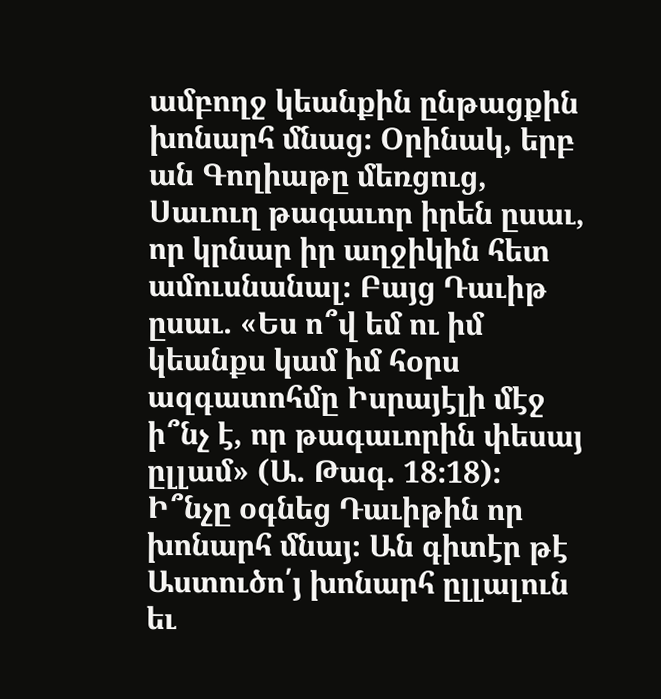ամբողջ կեանքին ընթացքին խոնարհ մնաց։ Օրինակ, երբ ան Գողիաթը մեռցուց, Սաւուղ թագաւոր իրեն ըսաւ, որ կրնար իր աղջիկին հետ ամուսնանալ։ Բայց Դաւիթ ըսաւ. «Ես ո՞վ եմ ու իմ կեանքս կամ իմ հօրս ազգատոհմը Իսրայէլի մէջ ի՞նչ է, որ թագաւորին փեսայ ըլլամ» (Ա. Թագ. 18։18)։ Ի՞նչը օգնեց Դաւիթին որ խոնարհ մնայ։ Ան գիտէր թէ Աստուծո՛յ խոնարհ ըլլալուն եւ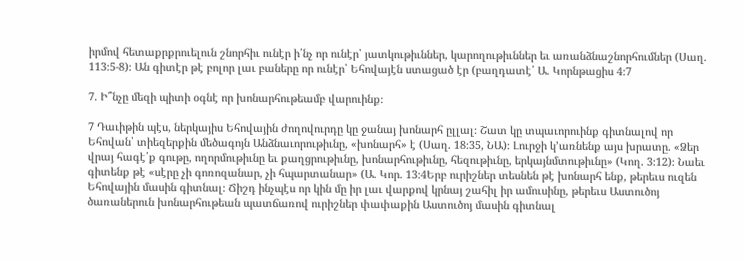իրմով հետաքրքրուելուն շնորհիւ ունէր ի՛նչ որ ունէր՝ յատկութիւններ, կարողութիւններ եւ առանձնաշնորհումներ (Սաղ. 113։5-8)։ Ան գիտէր թէ բոլոր լաւ բաները որ ունէր՝ Եհովայէն ստացած էր (բաղդատէ՛ Ա. Կորնթացիս 4։7

7. Ի՞նչը մեզի պիտի օգնէ որ խոնարհութեամբ վարուինք։

7 Դաւիթին պէս, ներկայիս Եհովային ժողովուրդը կը ջանայ խոնարհ ըլլալ։ Շատ կը տպաւորուինք գիտնալով որ Եհովան՝ տիեզերքին մեծագոյն Անձնաւորութիւնը, «խոնարհ» է (Սաղ. 18։35, ՆԱ)։ Լուրջի կ’առնենք այս խրատը. «Ձեր վրայ հագէ՛ք գութը, ողորմութիւնը եւ քաղցրութիւնը, խոնարհութիւնը, հեզութիւնը, երկայնմտութիւնը» (Կող. 3։12)։ Նաեւ գիտենք թէ «սէրը չի գոռոզանար, չի հպարտանար» (Ա. Կոր. 13։4Երբ ուրիշներ տեսնեն թէ խոնարհ ենք, թերեւս ուզեն Եհովային մասին գիտնալ։ Ճիշդ ինչպէս որ կին մը իր լաւ վարքով կրնայ շահիլ իր ամուսինը, թերեւս Աստուծոյ ծառաներուն խոնարհութեան պատճառով ուրիշներ փափաքին Աստուծոյ մասին գիտնալ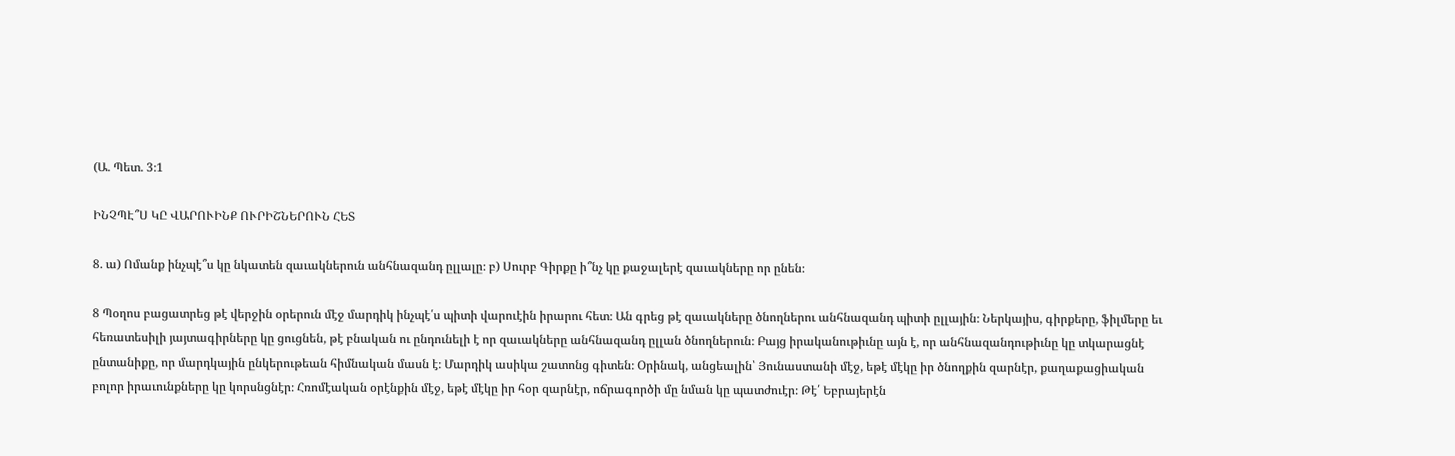(Ա. Պետ. 3։1

ԻՆՉՊԷ՞Ս ԿԸ ՎԱՐՈՒԻՆՔ ՈՒՐԻՇՆԵՐՈՒՆ ՀԵՏ

8. ա) Ոմանք ինչպէ՞ս կը նկատեն զաւակներուն անհնազանդ ըլլալը։ բ) Սուրբ Գիրքը ի՞նչ կը քաջալերէ զաւակները որ ընեն։

8 Պօղոս բացատրեց թէ վերջին օրերուն մէջ մարդիկ ինչպէ՛ս պիտի վարուէին իրարու հետ։ Ան գրեց թէ զաւակները ծնողներու անհնազանդ պիտի ըլլային։ Ներկայիս, գիրքերը, ֆիլմերը եւ հեռատեսիլի յայտագիրները կը ցուցնեն, թէ բնական ու ընդունելի է որ զաւակները անհնազանդ ըլլան ծնողներուն։ Բայց իրականութիւնը այն է, որ անհնազանդութիւնը կը տկարացնէ ընտանիքը, որ մարդկային ընկերութեան հիմնական մասն է։ Մարդիկ ասիկա շատոնց գիտեն։ Օրինակ, անցեալին՝ Յունաստանի մէջ, եթէ մէկը իր ծնողքին զարնէր, քաղաքացիական բոլոր իրաւունքները կը կորսնցնէր։ Հռոմէական օրէնքին մէջ, եթէ մէկը իր հօր զարնէր, ոճրագործի մը նման կը պատժուէր։ Թէ՛ Եբրայերէն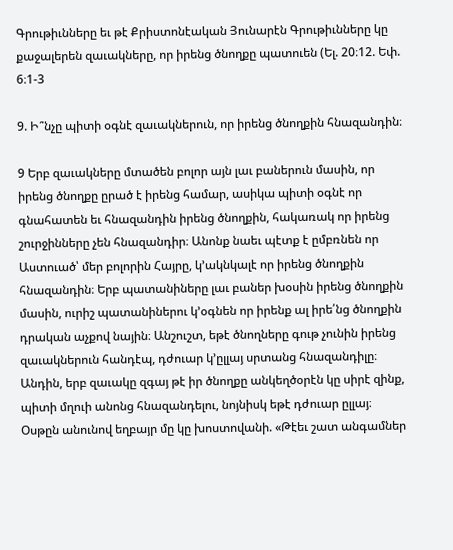Գրութիւնները եւ թէ Քրիստոնէական Յունարէն Գրութիւնները կը քաջալերեն զաւակները, որ իրենց ծնողքը պատուեն (Ել. 20։12. Եփ. 6։1-3

9. Ի՞նչը պիտի օգնէ զաւակներուն, որ իրենց ծնողքին հնազանդին։

9 Երբ զաւակները մտածեն բոլոր այն լաւ բաներուն մասին, որ իրենց ծնողքը ըրած է իրենց համար, ասիկա պիտի օգնէ որ գնահատեն եւ հնազանդին իրենց ծնողքին, հակառակ որ իրենց շուրջինները չեն հնազանդիր։ Անոնք նաեւ պէտք է ըմբռնեն որ Աստուած՝ մեր բոլորին Հայրը, կ’ակնկալէ որ իրենց ծնողքին հնազանդին։ Երբ պատանիները լաւ բաներ խօսին իրենց ծնողքին մասին, ուրիշ պատանիներու կ’օգնեն որ իրենք ալ իրե՛նց ծնողքին դրական աչքով նային։ Անշուշտ, եթէ ծնողները գութ չունին իրենց զաւակներուն հանդէպ, դժուար կ’ըլլայ սրտանց հնազանդիլը։ Անդին, երբ զաւակը զգայ թէ իր ծնողքը անկեղծօրէն կը սիրէ զինք, պիտի մղուի անոնց հնազանդելու, նոյնիսկ եթէ դժուար ըլլայ։ Օսթըն անունով եղբայր մը կը խոստովանի. «Թէեւ շատ անգամներ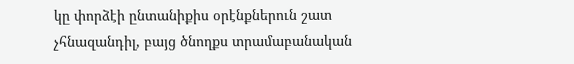կը փորձէի ընտանիքիս օրէնքներուն շատ չհնազանդիլ, բայց ծնողքս տրամաբանական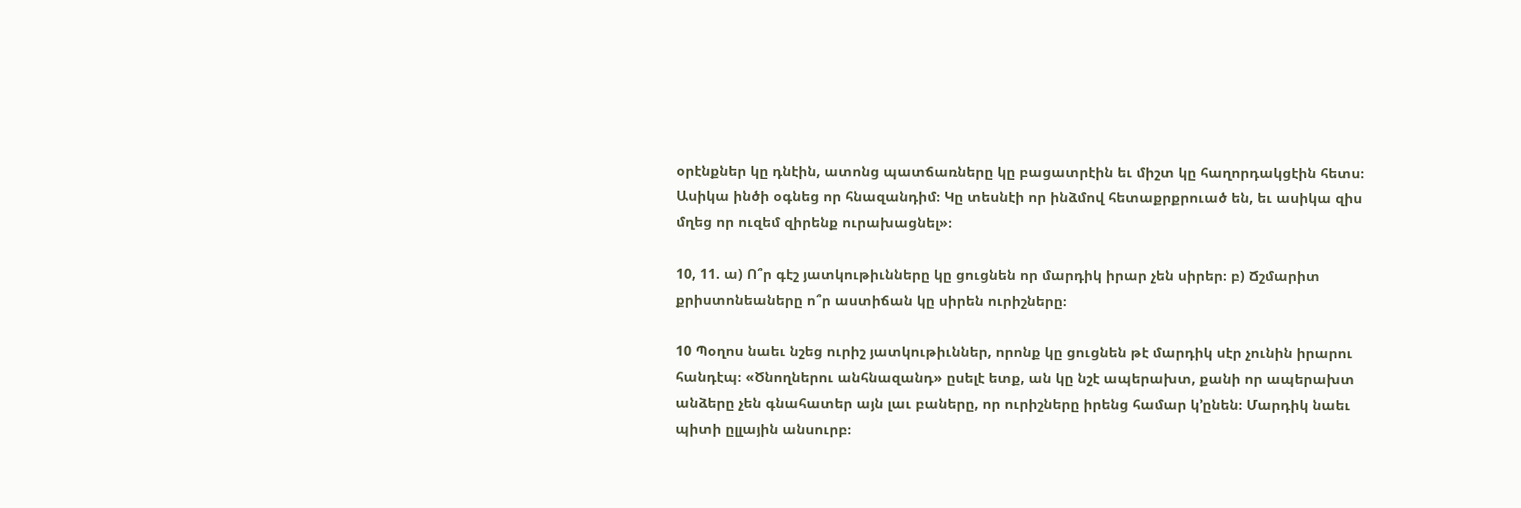օրէնքներ կը դնէին, ատոնց պատճառները կը բացատրէին եւ միշտ կը հաղորդակցէին հետս։ Ասիկա ինծի օգնեց որ հնազանդիմ։ Կը տեսնէի որ ինձմով հետաքրքրուած են, եւ ասիկա զիս մղեց որ ուզեմ զիրենք ուրախացնել»։

10, 11. ա) Ո՞ր գէշ յատկութիւնները կը ցուցնեն որ մարդիկ իրար չեն սիրեր։ բ) Ճշմարիտ քրիստոնեաները ո՞ր աստիճան կը սիրեն ուրիշները։

10 Պօղոս նաեւ նշեց ուրիշ յատկութիւններ, որոնք կը ցուցնեն թէ մարդիկ սէր չունին իրարու հանդէպ։ «Ծնողներու անհնազանդ» ըսելէ ետք, ան կը նշէ ապերախտ, քանի որ ապերախտ անձերը չեն գնահատեր այն լաւ բաները, որ ուրիշները իրենց համար կ’ընեն։ Մարդիկ նաեւ պիտի ըլլային անսուրբ։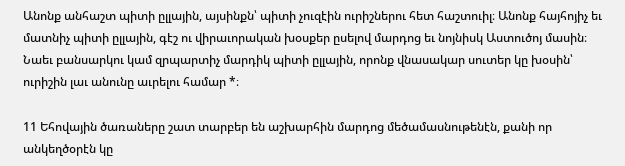Անոնք անհաշտ պիտի ըլլային, այսինքն՝ պիտի չուզէին ուրիշներու հետ հաշտուիլ։ Անոնք հայհոյիչ եւ մատնիչ պիտի ըլլային, գէշ ու վիրաւորական խօսքեր ըսելով մարդոց եւ նոյնիսկ Աստուծոյ մասին։ Նաեւ բանսարկու կամ զրպարտիչ մարդիկ պիտի ըլլային, որոնք վնասակար սուտեր կը խօսին՝ ուրիշին լաւ անունը աւրելու համար *։

11 Եհովային ծառաները շատ տարբեր են աշխարհին մարդոց մեծամասնութենէն, քանի որ անկեղծօրէն կը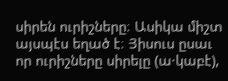սիրեն ուրիշները։ Ասիկա միշտ այսպէս եղած է։ Յիսուս ըսաւ որ ուրիշները սիրելը (ա·կաբէ),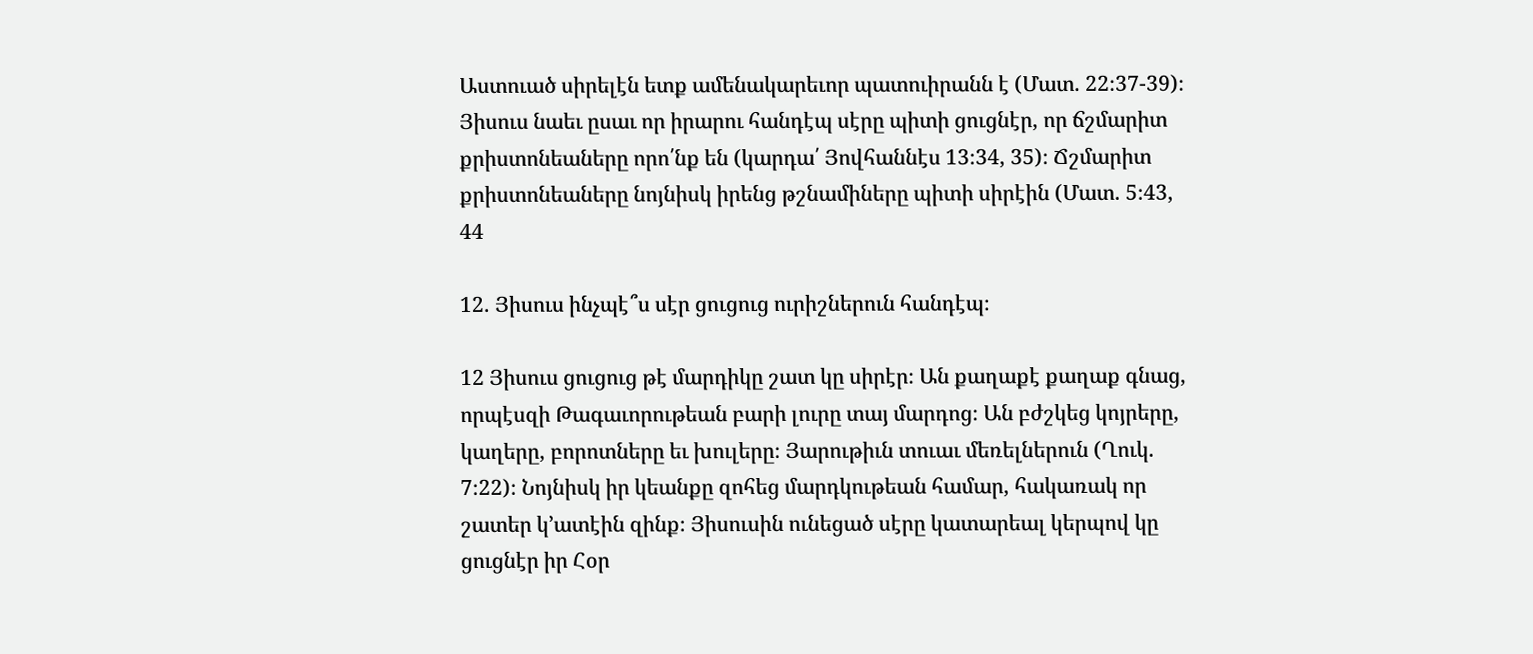Աստուած սիրելէն ետք ամենակարեւոր պատուիրանն է (Մատ. 22։37-39)։ Յիսուս նաեւ ըսաւ որ իրարու հանդէպ սէրը պիտի ցուցնէր, որ ճշմարիտ քրիստոնեաները որո՛նք են (կարդա՛ Յովհաննէս 13։34, 35)։ Ճշմարիտ քրիստոնեաները նոյնիսկ իրենց թշնամիները պիտի սիրէին (Մատ. 5։43, 44

12. Յիսուս ինչպէ՞ս սէր ցուցուց ուրիշներուն հանդէպ։

12 Յիսուս ցուցուց թէ մարդիկը շատ կը սիրէր։ Ան քաղաքէ քաղաք գնաց, որպէսզի Թագաւորութեան բարի լուրը տայ մարդոց։ Ան բժշկեց կոյրերը, կաղերը, բորոտները եւ խուլերը։ Յարութիւն տուաւ մեռելներուն (Ղուկ. 7։22)։ Նոյնիսկ իր կեանքը զոհեց մարդկութեան համար, հակառակ որ շատեր կ’ատէին զինք։ Յիսուսին ունեցած սէրը կատարեալ կերպով կը ցուցնէր իր Հօր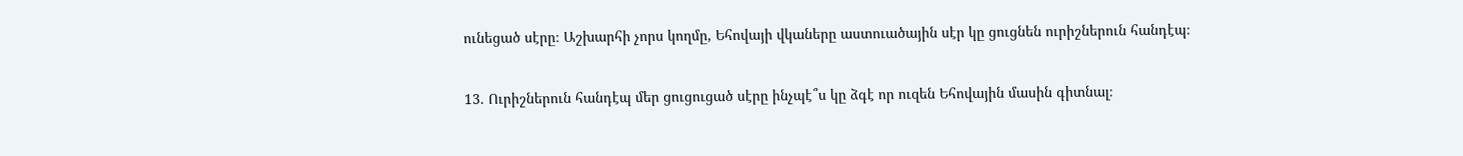ունեցած սէրը։ Աշխարհի չորս կողմը, Եհովայի վկաները աստուածային սէր կը ցուցնեն ուրիշներուն հանդէպ։

13. Ուրիշներուն հանդէպ մեր ցուցուցած սէրը ինչպէ՞ս կը ձգէ որ ուզեն Եհովային մասին գիտնալ։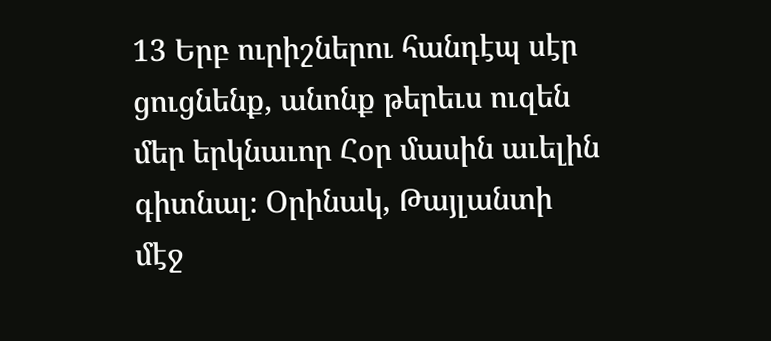13 Երբ ուրիշներու հանդէպ սէր ցուցնենք, անոնք թերեւս ուզեն մեր երկնաւոր Հօր մասին աւելին գիտնալ։ Օրինակ, Թայլանտի մէջ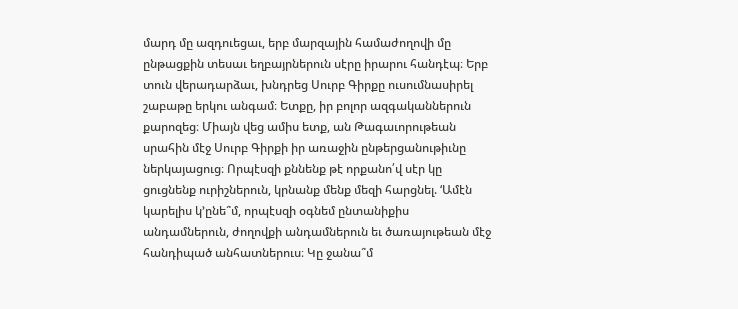մարդ մը ազդուեցաւ, երբ մարզային համաժողովի մը ընթացքին տեսաւ եղբայրներուն սէրը իրարու հանդէպ։ Երբ տուն վերադարձաւ, խնդրեց Սուրբ Գիրքը ուսումնասիրել շաբաթը երկու անգամ։ Ետքը, իր բոլոր ազգականներուն քարոզեց։ Միայն վեց ամիս ետք, ան Թագաւորութեան սրահին մէջ Սուրբ Գիրքի իր առաջին ընթերցանութիւնը ներկայացուց։ Որպէսզի քննենք թէ որքանո՛վ սէր կը ցուցնենք ուրիշներուն, կրնանք մենք մեզի հարցնել. ‘Ամէն կարելիս կ’ընե՞մ, որպէսզի օգնեմ ընտանիքիս անդամներուն, ժողովքի անդամներուն եւ ծառայութեան մէջ հանդիպած անհատներուս։ Կը ջանա՞մ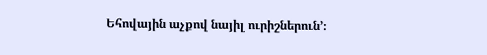Եհովային աչքով նայիլ ուրիշներուն’։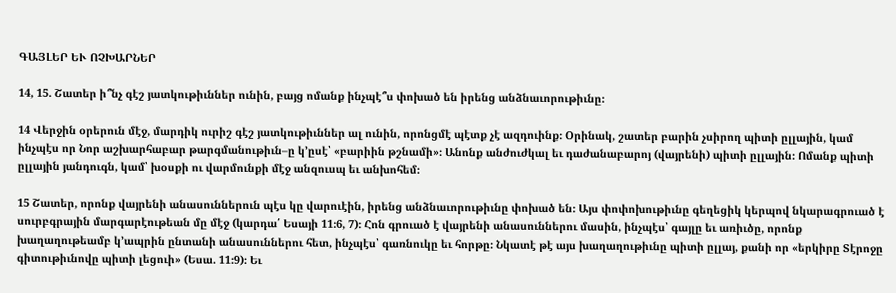ԳԱՅԼԵՐ ԵՒ ՈՉԽԱՐՆԵՐ

14, 15. Շատեր ի՞նչ գէշ յատկութիւններ ունին, բայց ոմանք ինչպէ՞ս փոխած են իրենց անձնաւորութիւնը։

14 Վերջին օրերուն մէջ, մարդիկ ուրիշ գէշ յատկութիւններ ալ ունին, որոնցմէ պէտք չէ ազդուինք։ Օրինակ, շատեր բարին չսիրող պիտի ըլլային, կամ ինչպէս որ Նոր աշխարհաբար թարգմանութիւն–ը կ’ըսէ՝ «բարիին թշնամի»։ Անոնք անժուժկալ եւ դաժանաբարոյ (վայրենի) պիտի ըլլային։ Ոմանք պիտի ըլլային յանդուգն, կամ՝ խօսքի ու վարմունքի մէջ անզուսպ եւ անխոհեմ։

15 Շատեր, որոնք վայրենի անասուններուն պէս կը վարուէին, իրենց անձնաւորութիւնը փոխած են։ Այս փոփոխութիւնը գեղեցիկ կերպով նկարագրուած է սուրբգրային մարգարէութեան մը մէջ (կարդա՛ Եսայի 11։6, 7)։ Հոն գրուած է վայրենի անասուններու մասին, ինչպէս՝ գայլը եւ առիւծը, որոնք խաղաղութեամբ կ’ապրին ընտանի անասուններու հետ, ինչպէս՝ գառնուկը եւ հորթը։ Նկատէ թէ այս խաղաղութիւնը պիտի ըլլայ, քանի որ «երկիրը Տէրոջը գիտութիւնովը պիտի լեցուի» (Եսա. 11։9)։ Եւ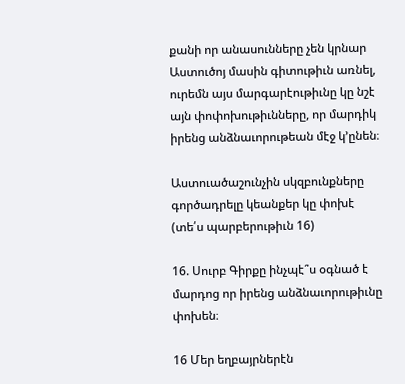քանի որ անասունները չեն կրնար Աստուծոյ մասին գիտութիւն առնել, ուրեմն այս մարգարէութիւնը կը նշէ այն փոփոխութիւնները, որ մարդիկ իրենց անձնաւորութեան մէջ կ’ընեն։

Աստուածաշունչին սկզբունքները գործադրելը կեանքեր կը փոխէ (տե՛ս պարբերութիւն 16)

16. Սուրբ Գիրքը ինչպէ՞ս օգնած է մարդոց որ իրենց անձնաւորութիւնը փոխեն։

16 Մեր եղբայրներէն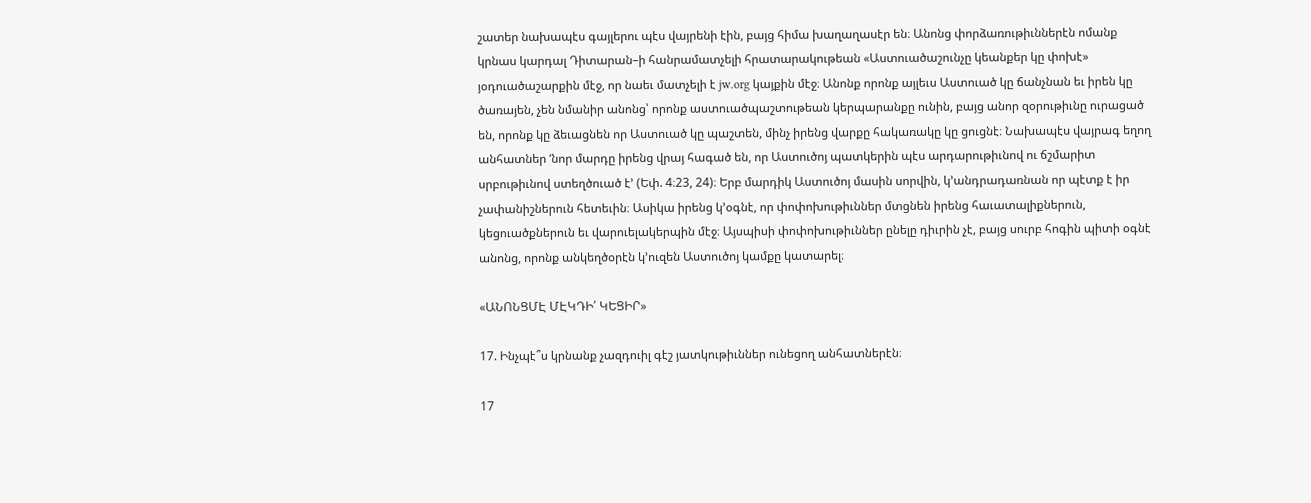շատեր նախապէս գայլերու պէս վայրենի էին, բայց հիմա խաղաղասէր են։ Անոնց փորձառութիւններէն ոմանք կրնաս կարդալ Դիտարան–ի հանրամատչելի հրատարակութեան «Աստուածաշունչը կեանքեր կը փոխէ» յօդուածաշարքին մէջ, որ նաեւ մատչելի է jw.org կայքին մէջ։ Անոնք որոնք այլեւս Աստուած կը ճանչնան եւ իրեն կը ծառայեն, չեն նմանիր անոնց՝ որոնք աստուածպաշտութեան կերպարանքը ունին, բայց անոր զօրութիւնը ուրացած են, որոնք կը ձեւացնեն որ Աստուած կը պաշտեն, մինչ իրենց վարքը հակառակը կը ցուցնէ։ Նախապէս վայրագ եղող անհատներ ‘նոր մարդը իրենց վրայ հագած են, որ Աստուծոյ պատկերին պէս արդարութիւնով ու ճշմարիտ սրբութիւնով ստեղծուած է’ (Եփ. 4։23, 24)։ Երբ մարդիկ Աստուծոյ մասին սորվին, կ’անդրադառնան որ պէտք է իր չափանիշներուն հետեւին։ Ասիկա իրենց կ’օգնէ, որ փոփոխութիւններ մտցնեն իրենց հաւատալիքներուն, կեցուածքներուն եւ վարուելակերպին մէջ։ Այսպիսի փոփոխութիւններ ընելը դիւրին չէ, բայց սուրբ հոգին պիտի օգնէ անոնց, որոնք անկեղծօրէն կ’ուզեն Աստուծոյ կամքը կատարել։

«ԱՆՈՆՑՄԷ ՄԷԿԴԻ՛ ԿԵՑԻՐ»

17. Ինչպէ՞ս կրնանք չազդուիլ գէշ յատկութիւններ ունեցող անհատներէն։

17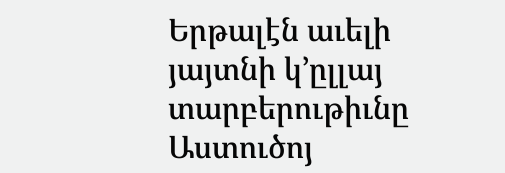Երթալէն աւելի յայտնի կ’ըլլայ տարբերութիւնը Աստուծոյ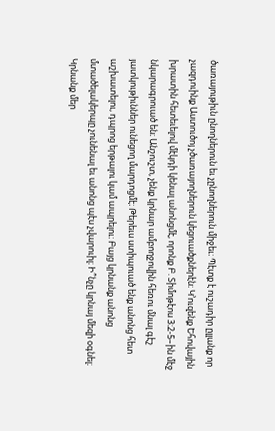ծառայութիւն ընողներուն եւ չընողներուն միջեւ։ Պէտք է ուշադիր ըլլանք որ չազդուինք Աստուծոյ չծառայողներուն կեցուածքներէն։ Կ’ուզենք Եհովային խրատին հետեւելով մէկդի կենալ անոնցմէ, որոնք Բ. Տիմոթէոս 3։2-5–ին մէջ նկարագրուած են։ Անշուշտ, չենք կրնար ամբողջովին հեռու մնալ գէշ յատկութիւններ ունեցող մարդոցմէ։ Թերեւս ստիպուած ենք անոնց հետ աշխատելու, դպրոց երթալու կամ ապրելու։ Բայց կրնանք անոնց մտածելակերպը չունենալ եւ անոնց պէս չվարուիլ։ Ի՞նչը կրնայ մեզի օգնել։ Կրնանք մեր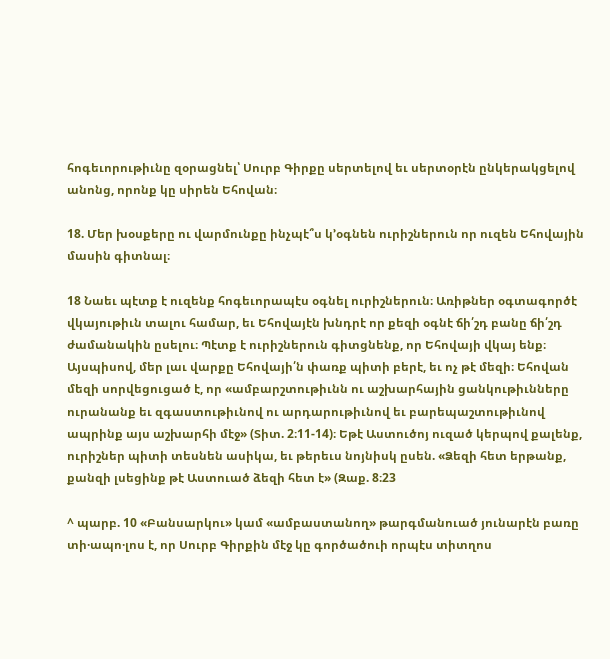հոգեւորութիւնը զօրացնել՝ Սուրբ Գիրքը սերտելով եւ սերտօրէն ընկերակցելով անոնց, որոնք կը սիրեն Եհովան։

18. Մեր խօսքերը ու վարմունքը ինչպէ՞ս կ’օգնեն ուրիշներուն որ ուզեն Եհովային մասին գիտնալ։

18 Նաեւ պէտք է ուզենք հոգեւորապէս օգնել ուրիշներուն։ Առիթներ օգտագործէ վկայութիւն տալու համար, եւ Եհովայէն խնդրէ որ քեզի օգնէ ճի՛շդ բանը ճի՛շդ ժամանակին ըսելու։ Պէտք է ուրիշներուն գիտցնենք, որ Եհովայի վկայ ենք։ Այսպիսով, մեր լաւ վարքը Եհովայի՛ն փառք պիտի բերէ, եւ ոչ թէ մեզի։ Եհովան մեզի սորվեցուցած է, որ «ամբարշտութիւնն ու աշխարհային ցանկութիւնները ուրանանք եւ զգաստութիւնով ու արդարութիւնով եւ բարեպաշտութիւնով ապրինք այս աշխարհի մէջ» (Տիտ. 2։11-14)։ Եթէ Աստուծոյ ուզած կերպով քալենք, ուրիշներ պիտի տեսնեն ասիկա, եւ թերեւս նոյնիսկ ըսեն. «Ձեզի հետ երթանք, քանզի լսեցինք թէ Աստուած ձեզի հետ է» (Զաք. 8։23

^ պարբ. 10 «Բանսարկու» կամ «ամբաստանող» թարգմանուած յունարէն բառը տի·ապո·լոս է, որ Սուրբ Գիրքին մէջ կը գործածուի որպէս տիտղոս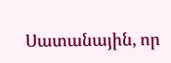Սատանային, որ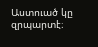Աստուած կը զրպարտէ։